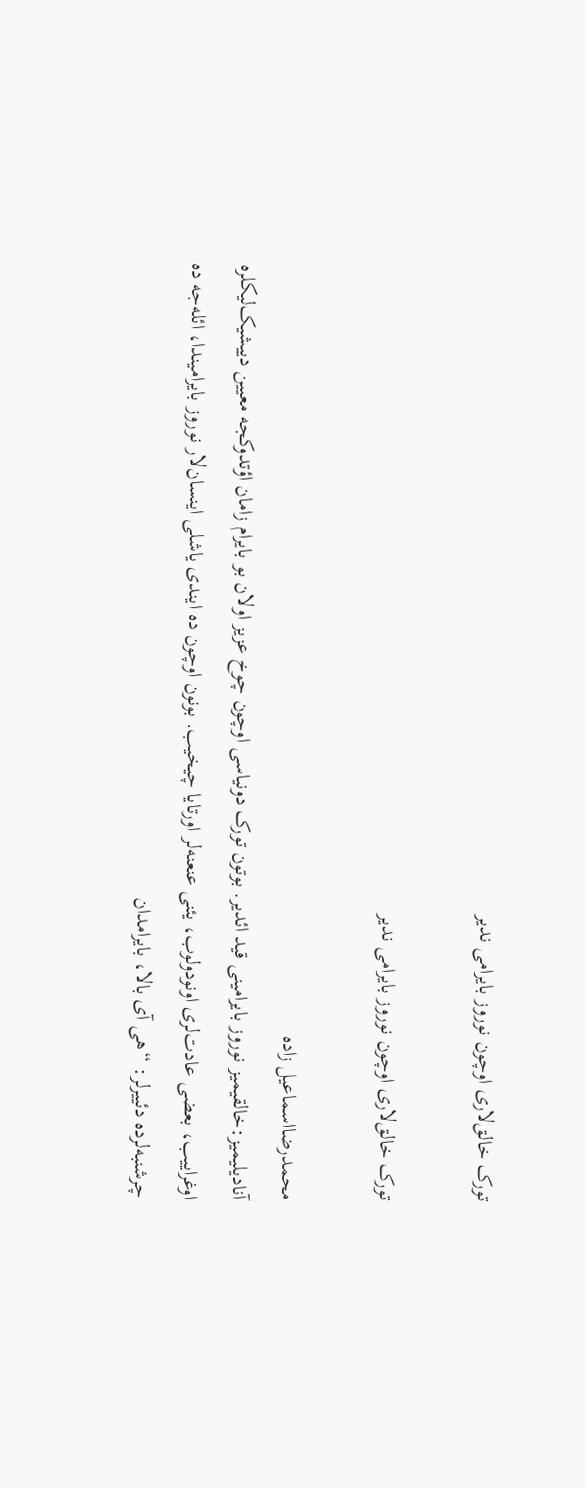تورک خالق‌لاری اوچون نوروز بایرامی ندیر

تورک خالق‌لاری اوچون نوروز بایرامی ندیر

محمدرضااسماعیل زاده
آنادیلیمیز:خالقیمیز نوروز بایرامینی قید ائدیر. بوتون تورک دونیاسی اوچون چوخ عزیز اولان بو بایرام زامان اؤتدوکجه معیین دییشیک‌لیکلره اوغراییب، بعضی عادت‌لری اونودولوب، یئنی عنعنه‌لر اورتایا چیخیب. بونون اوچون ده ایندی یاشلی اینسان‌لار نوروز بایرامیندا، ائله‌جه ده چرشنبه‌لرده دئییرلر: “هی آی بالا، بایرامدان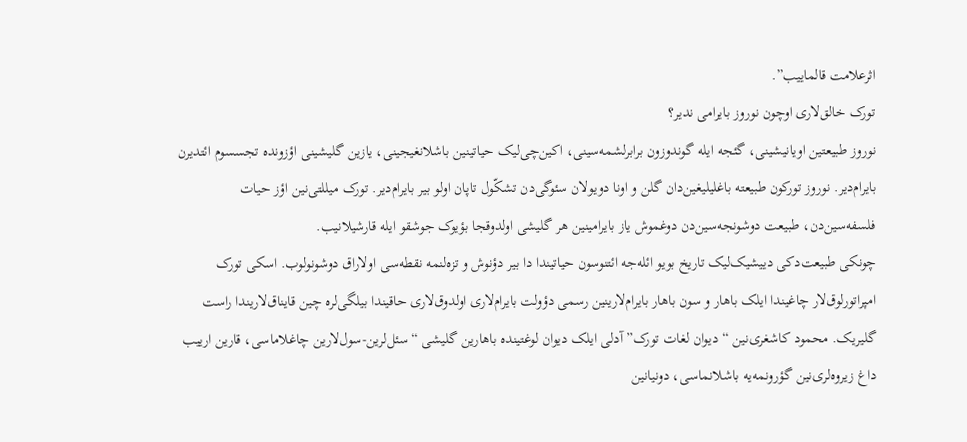اثرعلامت قالماییب”.
تورک خالق‌لاری اوچون نوروز بایرامی ندیر؟
نوروز طبیعتین اویانیشینی، گئجه ایله گوندوزون برابرلشمه‌سینی، اکین‌چی‌لیک حیاتینین باشلانغیجینی، یازین گلیشینی اؤزونده تجسسوم ائتدیرن بایرام‌دیر. نوروز تورکون طبیعته باغلیلیغین‌دان گلن و اونا دویولان سئوگی‌دن تشکّول تاپان اولو بیر بایرام‌دیر. تورک میللتی‌نین اؤز حیات فلسفه‌سین‌دن، طبیعت دوشونجه‌سین‌دن دوغموش یاز بایرامینین هر گلیشی اولدوقجا بؤیوک جوشقو ایله قارشیلانیب.
چونکی طبیعت‌دکی دییشیک‌لیک تاریخ بویو ائله‌جه ائتنوسون حیاتیندا دا بیر دؤنوش و تزه‌لنمه نقطه‌سی اولا‌راق دوشونولوب. اسکی تورک امپراتورلوق‌لار چاغیندا ایلک باهار و سون باهار بایرام‌لارینین رسمی دؤولت بایرام‌لاری اولدوق‌لاری حاقیندا بیلگی‌لره چین قایناق‌لاریندا راست گلیریک. محمود کاشغری‌نین “دیوان لغات تورک” آدلی ایلک دیوان لوغتینده باهارین گلیشی “سئل‌لرین-سول‌لارین چاغلاماسی، قارین ارییب داغ زیروه‌لری‌نین گؤرونمه‌یه باشلانماسی، دونیانین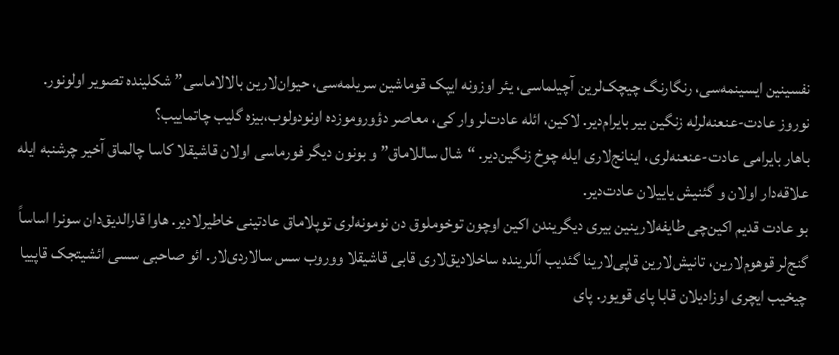نفسینین ایسینمه‌سی، رنگارنگ چیچک‌لرین آچیلماسی، یئر اوزونه ایپک قوماشین سریلمه‌سی، حیوان‌لارین بالالاماسی” شکلینده تصویر اولونور. نوروز عادت-عنعنه‌لرله زنگین بیر بایرام‌دیر. لاکین، ائله عادت‌لر وار کی، معاصر دؤوروموزده اونودولوب،بیزه گلیب چاتماییب؟
باهار بایرامی عادت-عنعنه‌لری، اینانج‌لاری ایله چوخ زنگین‌دیر. “شال ساللاماق” و بونون دیگر فورماسی اولان قاشیقلا کاسا چالماق آخیر چرشنبه ایله علاقه‌دار اولان و گئنیش یاییلان عادت‌دیر.
بو عادت قدیم اکین‌چی طایفه‌لارینین بیری دیگریندن اکین اوچون توخوملوق دن نومونه‌لری توپلاماق عادتینی خاطیرلا‌دیر. هاوا قارالدیق‌دان سونرا اساساً گنج‌لر قوهوم‌لارین، تانیش‌لارین قاپی‌لارینا گئدیب اَللرینده ساخلادیق‌لاری قابی قاشیقلا ووروب سس سالاردی‌لار. ائو صاحبی سسی ائشیتجک قاپییا چیخیب ایچری اوزادیلان قابا پای قویور. پای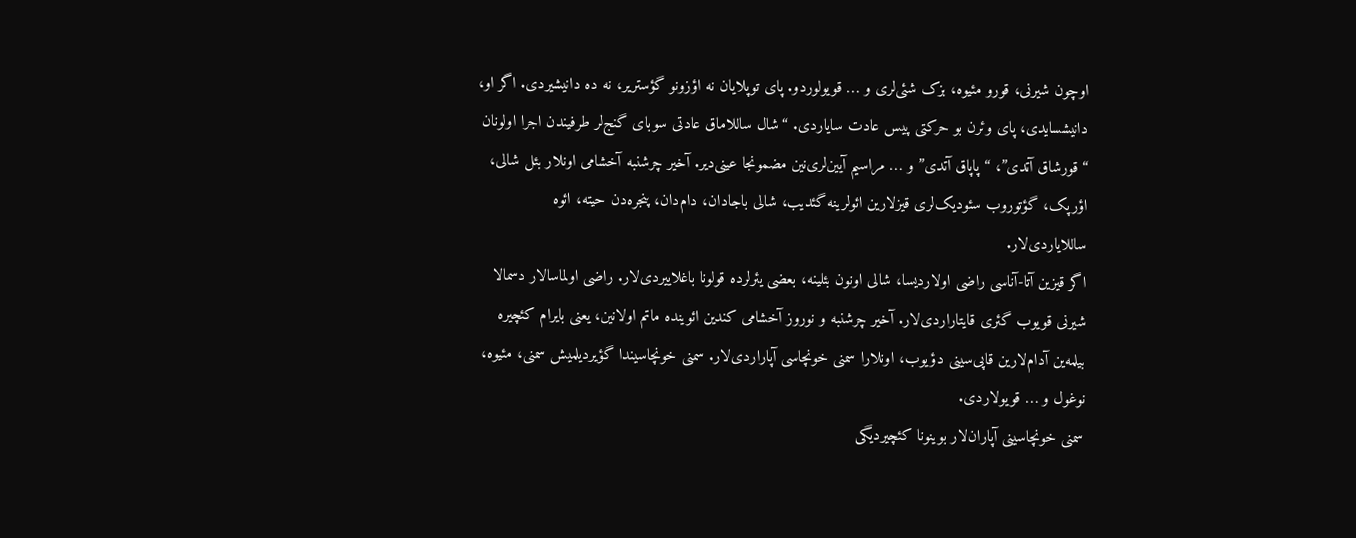اوچون شیرنی، قورو مئیوه، بزک شئی‌لری و … قویولوردو. پای توپلایان نه اؤزونو گؤستریر، نه ده دانیشیردی. اگر او، دانیشسایدی، پای وئرن بو حرکتی پیس عادت سایاردی. “شال ساللاماق عادتی سوبای گنج‌لر طرفیندن اجرا اولونان “قورشاق آتدی”، “پاپاق آتدی” و … مراسیم آیین‌لری‌نین مضمونجا عینی‌دیر. آخیر چرشنبه آخشامی اونلار بئل شالی، اؤرپک، گؤتوروب سئودیک‌لری قیزلارین ائولرینه گئدیب، شالی باجا‌دان، دام‌دان، پنجره‌دن حیته، ائوه ساللایاردی‌لار.
اگر قیزین آتا-آناسی راضی اولاردیسا، شالی اونون بئلینه، بعضی یئرلرده قولونا باغلاییردی‌لار. راضی اولماسا‌لار دسمالا شیرنی قویوب گئری قایتاراردی‌لار. آخیر چرشنبه و نوروز آخشامی کندین ائوینده ماتم اولانین، یعنی بایرام کئچیره بیلمه‌ین آدام‌لارین قاپی‌سینی دؤیوب، اونلارا سمنی خونچاسی آپاراردی‌لار. سمنی خونچاسیندا گؤیردیلمیش سمنی، مئیوه، نوغول و … قویولاردی.
سمنی خونچاسینی آپاران‌لار بوینونا کئچیردیگی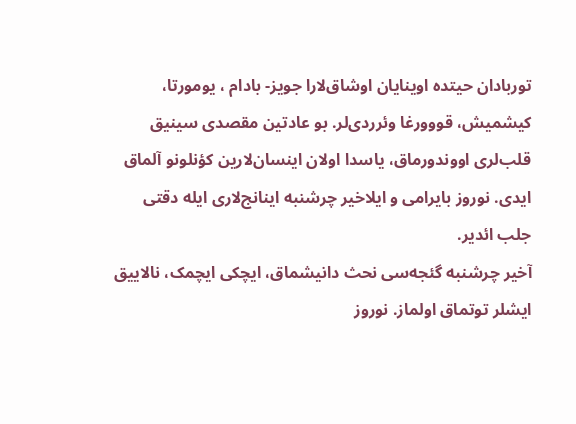توربا‌دان حیتده اوینایان اوشاق‌لارا جویز- بادام ، یومورتا، کیشمیش، قووورغا وئرردی‌لر. بو عادتین مقصدی سینیق قلب‌لری اووندورماق، یاسدا اولان اینسان‌لارین کؤنلونو آلماق ایدی. نوروز بایرامی و ایلاخیر چرشنبه اینانج‌لاری ایله دقتی جلب ائدیر.
آخیر چرشنبه گئجه‌سی نحث دانیشماق، ایچکی ایچمک، نالاییق ایشلر توتماق اولماز. نوروز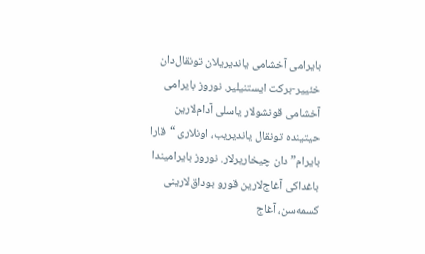بایرامی آخشامی یاندیریلان تونقال‌دان خئییر-برکت ایستنیلیر. نوروز بایرامی آخشامی قونشولار یاسلی آدام‌لارین حیتینده تونقال یاندیریب، اونلاری “قارا بایرام” دان چیخاریرلار. نوروز بایرامیندا باغداکی آغاج‌لارین قورو بوداق‌لارینی کسمه‌سن، آغاج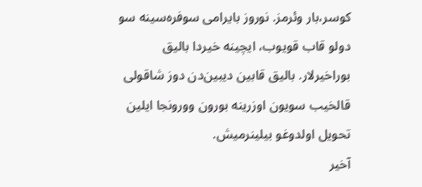کوسر،بار وئرمز. نوروز بایرامی سوفره‌سینه سو دولو قاب قویوب، ایچینه خیردا بالیق بوراخیرلار. بالیق قابین دیبین‌دن دوز شاقولی قالخیب سویون اوزرینه بورون وورونجا ایلین تحویل اولدوغو بیلینرمیش.
آخیر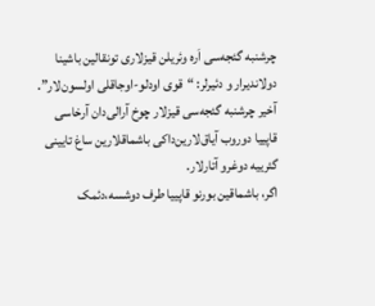چرشنبه گئجه‌سی اَره وئریلن قیزلاری تونقالین باشینا دولاندیرار و دئیرلر: “قوی اودلو-اوجاقلی اولسون‌لار”. آخیر چرشنبه گئجه‌سی قیزلار چوخ آرا‌لی‌دان آرخاسی قاپییا دوروب آیاق‌لارین‌داکی باشماقلارین ساغ تایینی گئرییه دوغرو آتارلار.
اگر، باشماقین بورنو قاپییا طرف دوشسه،دئمک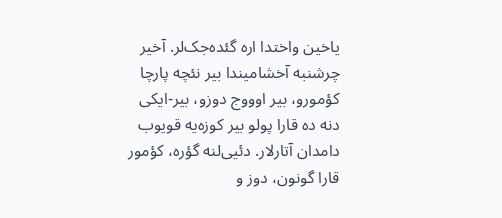یاخین واختدا اره گئده‌جک‌لر. آخیر چرشنبه آخشامیندا بیر نئچه پارچا کؤمورو، بیر اوووج دوزو، بیر-ایکی دنه ده قارا پولو بیر کوزه‌یه قویوب دامدان آتارلار. دئیی‌لنه گؤره، کؤمور قارا گونون، دوز و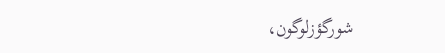شورگؤزلوگون،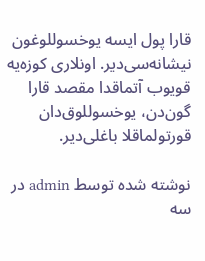قارا پول ایسه یوخسوللوغون نیشانه‌سی‌دیر. اونلاری کوزه‌یه قویوب آتماقدا مقصد قارا گون‌دن، یوخسوللوق‌دان قورتولماقلا باغلی‌دیر.

نوشته شده توسط admin در سه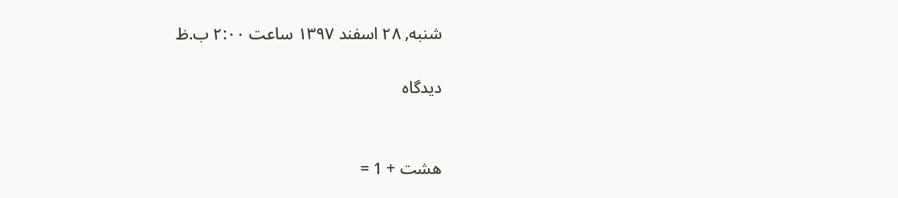شنبه, ۲۸ اسفند ۱۳۹۷ ساعت ۲:۰۰ ب.ظ

دیدگاه


هشت + 1 =